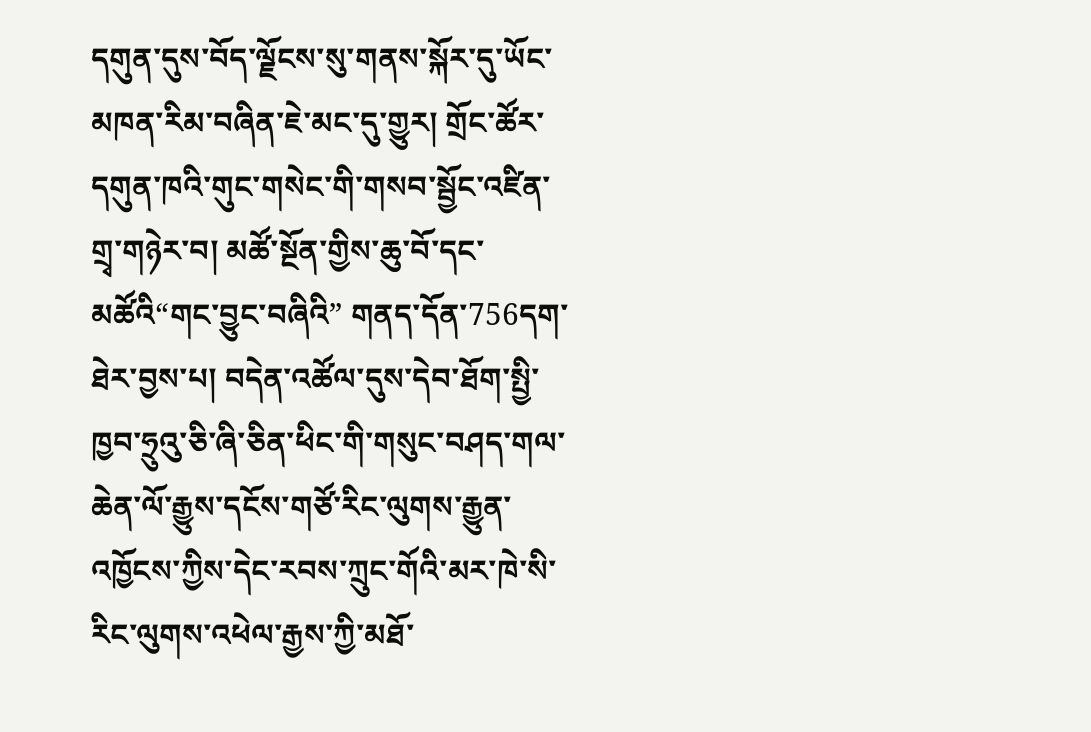དགུན་དུས་བོད་ལྗོངས་སུ་གནས་སྐོར་དུ་ཡོང་མཁན་རིམ་བཞིན་ཇེ་མང་དུ་གྱུར། གྲོང་ཚོར་དགུན་ཁའི་གུང་གསེང་གི་གསབ་སྦྱོང་འཛིན་གྲྭ་གཉེར་བ། མཚོ་སྔོན་གྱིས་ཆུ་བོ་དང་མཚོའི“གང་བྱུང་བཞིའི” གནད་དོན་756དག་ཐེར་བྱས་པ། བདེན་འཚོལ་དུས་དེབ་ཐོག་སྤྱི་ཁྱབ་ཧྲུའུ་ཅི་ཞི་ཅིན་ཕིང་གི་གསུང་བཤད་གལ་ཆེན་ལོ་རྒྱུས་དངོས་གཙོ་རིང་ལུགས་རྒྱུན་འཁྱོངས་ཀྱིས་དེང་རབས་ཀྲུང་གོའི་མར་ཁེ་སི་རིང་ལུགས་འཕེལ་རྒྱས་ཀྱི་མཐོ་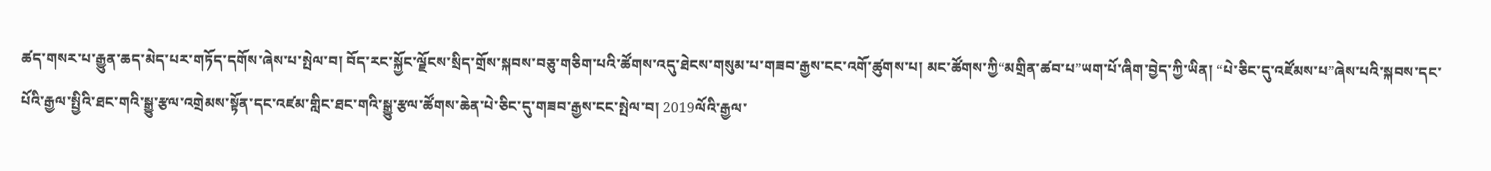ཚད་གསར་པ་རྒྱུན་ཆད་མེད་པར་གཏོད་དགོས་ཞེས་པ་སྤེལ་བ། བོད་རང་སྐྱོང་ལྗོངས་སྲིད་གྲོས་སྐབས་བཅུ་གཅིག་པའི་ཚོགས་འདུ་ཐེངས་གསུམ་པ་གཟབ་རྒྱས་ངང་འགོ་ཚུགས་པ། མང་ཚོགས་ཀྱི“མགྲིན་ཚབ་པ”ཡག་པོ་ཞིག་བྱེད་ཀྱི་ཡིན། “པེ་ཅིང་དུ་འཛོམས་པ”ཞེས་པའི་སྐབས་དང་པོའི་རྒྱལ་སྤྱིའི་ཐང་གའི་སྒྱུ་རྩལ་འགྲེམས་སྟོན་དང་འཛམ་གླིང་ཐང་གའི་སྒྱུ་རྩལ་ཚོགས་ཆེན་པེ་ཅིང་དུ་གཟབ་རྒྱས་ངང་སྤེལ་བ། 2019ལོའི་རྒྱལ་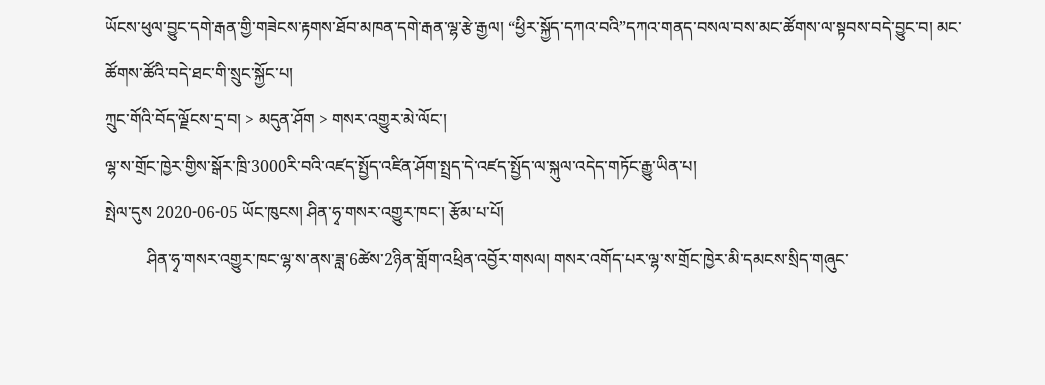ཡོངས་ཕུལ་བྱུང་དགེ་རྒན་གྱི་གཟེངས་རྟགས་ཐོབ་མཁན་དགེ་རྒན་ལྷ་རྩེ་རྒྱལ། “ཕྱིར་སྐྱོད་དཀའ་བའི”དཀའ་གནད་བསལ་བས་མང་ཚོགས་ལ་སྟབས་བདེ་བྱུང་བ། མང་ཚོགས་ཚོའི་བདེ་ཐང་གི་སྲུང་སྐྱོང་པ།
ཀྲུང་གོའི་བོད་ལྗོངས་དྲ་བ། > མདུན་ཤོག > གསར་འགྱུར་མེ་ལོང་།
ལྷ་ས་གྲོང་ཁྱེར་གྱིས་སྒོར་ཁྲི་3000རི་བའི་འཛད་སྤྱོད་འཛིན་ཤོག་སྤྲད་དེ་འཛད་སྤྱོད་ལ་སྐུལ་འདེད་གཏོང་རྒྱུ་ཡིན་པ།
སྤེལ་དུས 2020-06-05 ཡོང་ཁུངས། ཤིན་ཧྭ་གསར་འགྱུར་ཁང་། རྩོམ་པ་པོ།
          ཤིན་ཧྭ་གསར་འགྱུར་ཁང་ལྷ་ས་ནས་ཟླ་6ཚེས་2ཉིན་གློག་འཕྲིན་འབྱོར་གསལ། གསར་འགོད་པར་ལྷ་ས་གྲོང་ཁྱེར་མི་དམངས་སྲིད་གཞུང་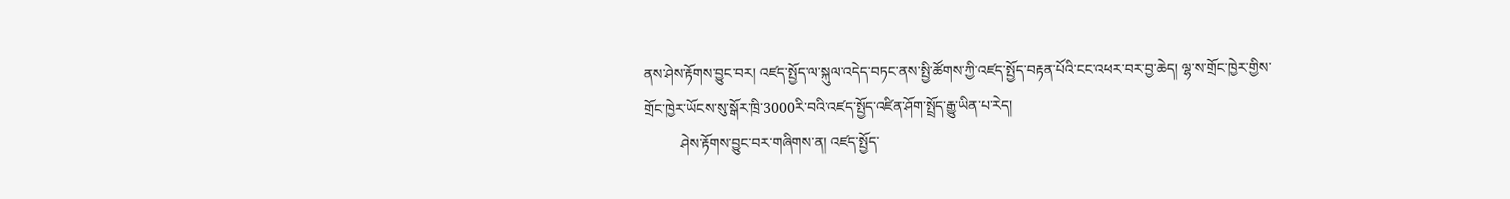ནས་ཤེས་རྟོགས་བྱུང་བར། འཛད་སྤྱོད་ལ་སྐུལ་འདེད་བཏང་ནས་སྤྱི་ཚོགས་ཀྱི་འཛད་སྤྱོད་བརྟན་པོའི་ངང་འཕར་བར་བྱ་ཆེད། ལྷ་ས་གྲོང་ཁྱེར་གྱིས་གྲོང་ཁྱེར་ཡོངས་སུ་སྒོར་ཁྲི་3000རི་བའི་འཛད་སྤྱོད་འཛིན་ཤོག་སྤྲོད་རྒྱུ་ཡིན་པ་རེད།
          ཤེས་རྟོགས་བྱུང་བར་གཞིགས་ན། འཛད་སྤྱོད་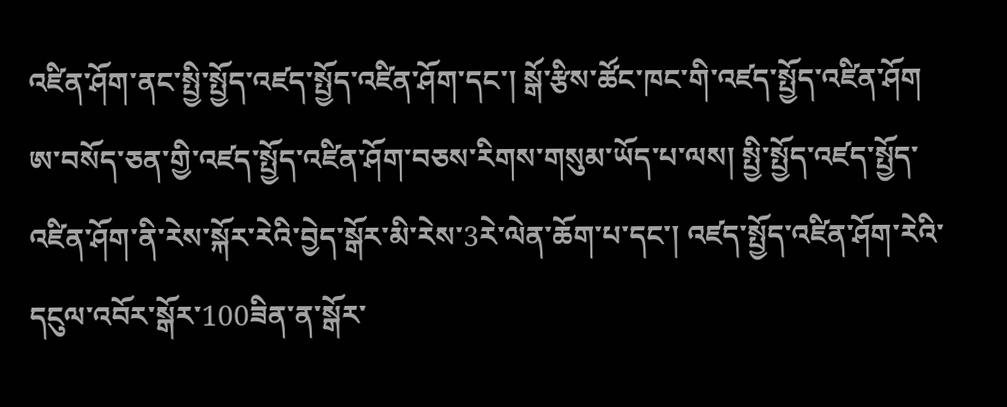འཛིན་ཤོག་ནང་སྤྱི་སྤྱོད་འཛད་སྤྱོད་འཛིན་ཤོག་དང་། སྒོ་རྩིས་ཚོང་ཁང་གི་འཛད་སྤྱོད་འཛིན་ཤོག ཨ་བསོད་ཅན་གྱི་འཛད་སྤྱོད་འཛིན་ཤོག་བཅས་རིགས་གསུམ་ཡོད་པ་ལས། སྤྱི་སྤྱོད་འཛད་སྤྱོད་འཛིན་ཤོག་ནི་རེས་སྐོར་རེའི་བྱེད་སྒོར་མི་རེས་3རེ་ལེན་ཆོག་པ་དང་། འཛད་སྤྱོད་འཛིན་ཤོག་རེའི་དངུལ་འབོར་སྒོར་100ཟིན་ན་སྒོར་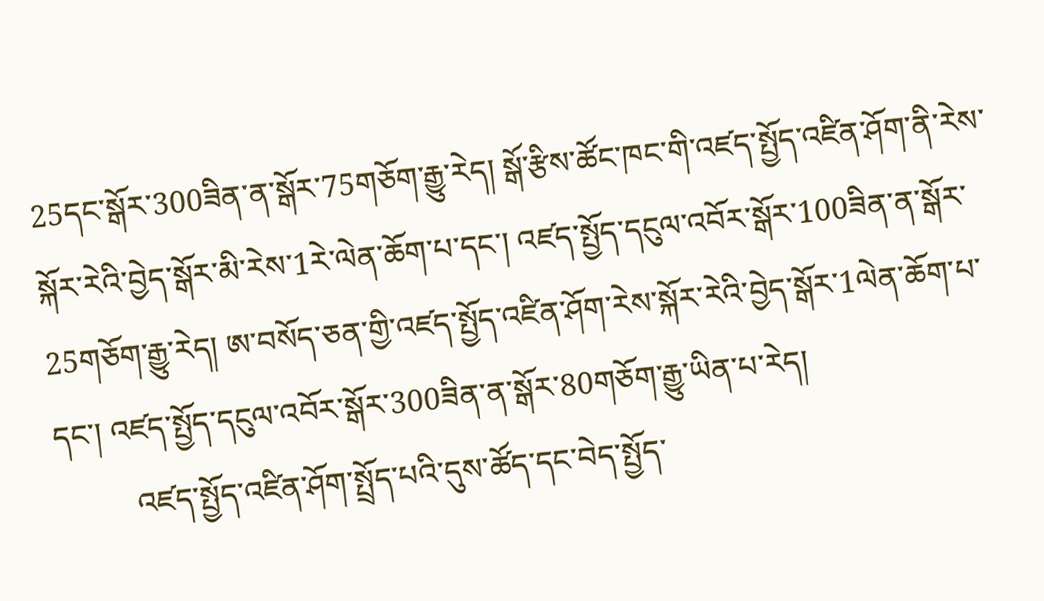25དང་སྒོར་300ཟིན་ན་སྒོར་75གཅོག་རྒྱུ་རེད། སྒོ་རྩིས་ཚོང་ཁང་གི་འཛད་སྤྱོད་འཛིན་ཤོག་ནི་རེས་སྐོར་རེའི་བྱེད་སྒོར་མི་རེས་1རེ་ལེན་ཆོག་པ་དང་། འཛད་སྤྱོད་དངུལ་འབོར་སྒོར་100ཟིན་ན་སྒོར་25གཅོག་རྒྱུ་རེད། ཨ་བསོད་ཅན་གྱི་འཛད་སྤྱོད་འཛིན་ཤོག་རེས་སྐོར་རེའི་བྱེད་སྒོར་1ལེན་ཆོག་པ་དང་། འཛད་སྤྱོད་དངུལ་འབོར་སྒོར་300ཟིན་ན་སྒོར་80གཅོག་རྒྱུ་ཡིན་པ་རེད།
          འཛད་སྤྱོད་འཛིན་ཤོག་སྤྲོད་པའི་དུས་ཚོད་དང་བེད་སྤྱོད་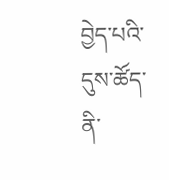བྱེད་པའི་དུས་ཚོད་ནི་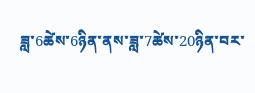ཟླ་6ཚེས་6ཉིན་ནས་ཟླ་7ཚེས་20ཉིན་བར་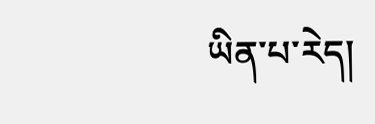ཡིན་པ་རེད།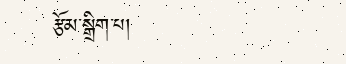རྩོམ་སྒྲིག་པ།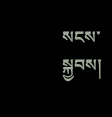སངས་སྐྱབས།